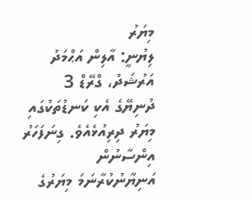މިޔަރު
ލިޔުނީ: އާލިން އަޙްމަދު އަރުޝަދު، ގްރޭޑް 3
ދުނިޔޭގެ އެކި ކަނޑުތަކުގައި މިޔަރު ދިރިއުޅެއެވެ. ގިނަފަހަރު އިންސާނުން އަނިޔާނުކުރާނަމަ މިޔަރުގެ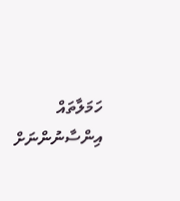ހަމަލާތައް އިންސާނުންނަށް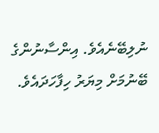ނުލިބޭނެއެވެ. އިންސާނުންގެ ބޭނުމަށް މިޔަރު ހިފާހަދައެވެ.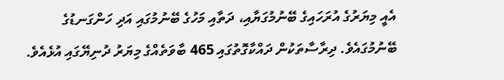އެއީ މިޔަރުގެ އުރަހައިގެ ބޭނުމުގަޔާއި، ދަތާއި މަހުގެ ބޭނުމުގައި އަދި ހަންގަނޑުގެ ބޭނުމުގައެވެ. ދިރާސާތަކުން ދައްކާގޮތުގައި 465 ބާވަތެއްގެ މިޔަރު ދުނިޔޭގައި އުޅެއެވެ.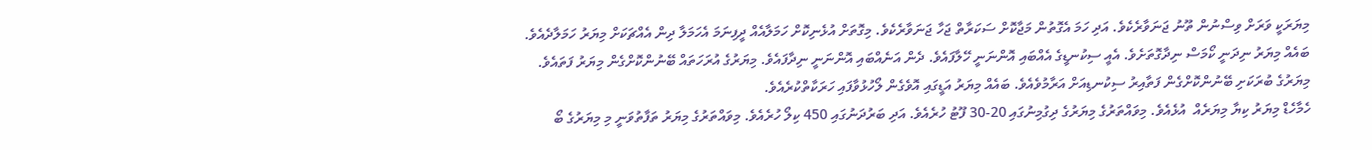މިޔަރަކީ ވަރަށް ވިސްނުން ތޫނު ޖަނަވާރެކެވެ. އަދި ހަމަ އެގޮތުން މަޖާކޮށް ސަކަރާތް ޖަހާ ޖަނަވާރެކެވެ. މިގޮތަށް އުޅެނިކޮށް ހަމަލާއެއް ދީފިނަމަ އެހަމަލާ ދިން އެއްޗަކަށް މިޔަރު ހަމަލާދެއެވެ.
ބައެއް މިޔަރު ނިދަނީ ކޯމަސް ނިދާގޮތަށެވެ. އެއީ ސިކުނޑީގެ އެއްބައި އޮންނަނީ ހޭލާފައެވެ. ދެން އަނެއްބައި އޮންނަނީ ނިދާފައެވެ. މިޔަރުގެ އުރަހަތައް ބޭނުންކޮށްގެން މިޔަރު ފަތައެވެ. މިޔަރުގެ ބުރަކަށި ބޭނުންކޮށްގެން ފަތާއިރު ސިކުނޑިއަށް އަރާމުވެއެވެ. ބައެއް މިޔަރު އަޑީގައި އޮވެގެން ލޯހުޅުވާފައި ހަރަކާތްކުރެއެވެ.
ހެމާހެޑް މިޔަރު ކިޔާ މިޔަރެއް  އުޅެއެވެ. މިވައްތަރުގެ މިޔަރުގެ ދިގުމިނުގައި 20-30 ފޫޓު ހުރެއެވެ. އަދި ބަރުދަނުގައި 450 ކިލޯ ހުރެއެވެ. މިވައްތަރުގެ މިޔަރު ތަފާތުވަނީ މި މިޔަރުގެ ބޯ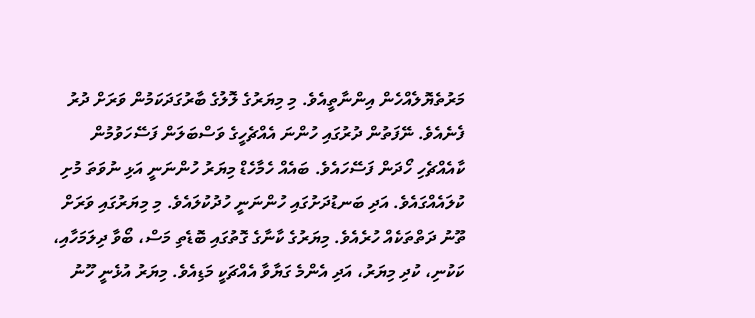މަރުތެޔޮލެއްހެން އިންނާތީއެވެ. މި މިޔަރުގެ ލޮލުގެ ބާރުގަދަކަމުން ވަރަށް ދުރު ފެނެއެވެ. ނޭފަތުން ދުރުގައި ހުންނަ އެއްޗެހީގެ ވަސްބަލަން ފަސޭހަވުމުން ކާއެއްޗެހި ހޯދަން ފަސޭހައެވެ. ބައެއް ހެމާހެޑް މިޔަރު ހުންނަނީ އަޅި ނުވަތަ މުށި ކުލައެއްގައެވެ. އަދި ބަނޑުދަށުގައި ހުންނަނީ ހުދުކުލައެވެ. މި މިޔަރުގައި ވަރަށް ތޫނު ދަތްތަކެއް ހުރެއެވެ. މިޔަރުގެ ކާނާގެ ގޮތުގައި ބޮޑެތި މަސް، ބޯވާ ދިލަމަހާއި، ކަކުނި، ކުދި މިޔަރު، އަދި އެންމެ ގަޔާވާ އެއްޗަކީ މަޑިއެވެ. މިޔަރު އުޅެނީ ހޫނު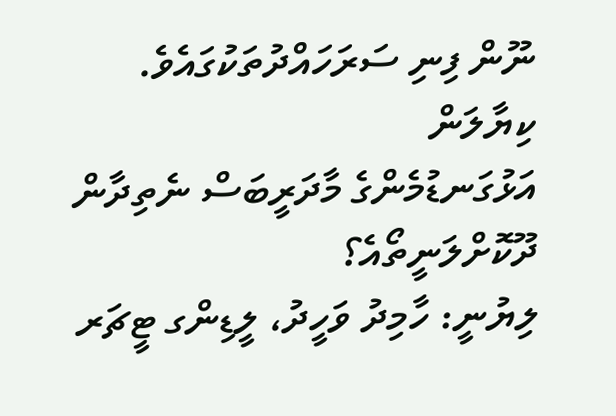ނޫން ފިނި ސަރަހައްދުތަކުގައެވެ.
ކިޔާލަން
އަޅުގަނޑުމެންގެ މާދަރީބަސް ނެތިދާން ދޫކޮށްލަނީތޯއެ؟
ލިޔުނީ: ހާމިދު ވަހީދު، ލީޑިންގ ޓީޗަރ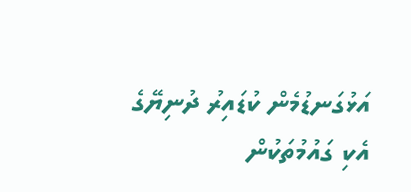އަޅުގަނޑުމެން ކުޑައިރު ދުނިޔޭގެ އެކި ގައުމުތަކުން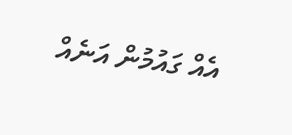އެއް ގައުމުން އަނެއް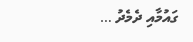ގައުމާއި ދެމެދު …